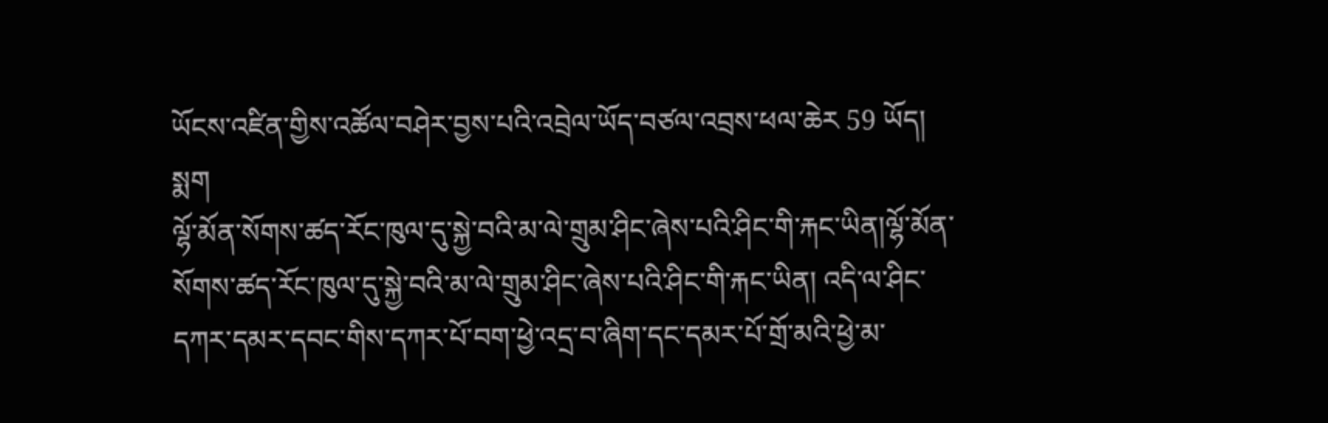ཡོངས་འཛིན་གྱིས་འཚོལ་བཤེར་བྱས་པའི་འབྲེལ་ཡོད་བཙལ་འབྲས་ཕལ་ཆེར 59 ཡོད།
སྨག
ལྷོ་མོན་སོགས་ཚད་རོང་ཁུལ་དུ་སྐྱེ་བའི་མ་ལེ་གྲུམ་ཤིང་ཞེས་པའི་ཤིང་གི་རྐང་ཡིན།ལྷོ་མོན་སོགས་ཚད་རོང་ཁུལ་དུ་སྐྱེ་བའི་མ་ལེ་གྲུམ་ཤིང་ཞེས་པའི་ཤིང་གི་རྐང་ཡིན། འདི་ལ་ཤིང་དཀར་དམར་དབང་གིས་དཀར་པོ་བག་ཕྱེ་འདྲ་བ་ཞིག་དང་དམར་པོ་གྲོ་མའི་ཕྱེ་མ་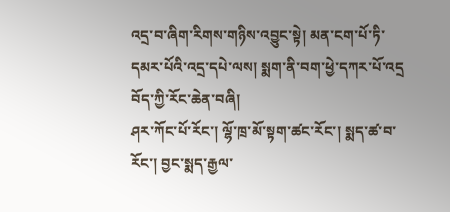འདྲ་བ་ཞིག་རིགས་གཉིས་འབྱུང་སྟེ། མན་ངག་པོ་ཏི་དམར་པོའི་འདྲ་དཔེ་ལས། སྨག་ནི་བག་ཕྱེ་དཀར་པོ་འདྲ
བོད་ཀྱི་རོང་ཆེན་བཞི།
ཤར་ཀོང་པོ་རོང་། ལྷོ་ཁྲ་མོ་སྟག་ཚང་རོང་། སྨད་ཚ་བ་རོང་། བྱང་སྨད་རྒྱལ་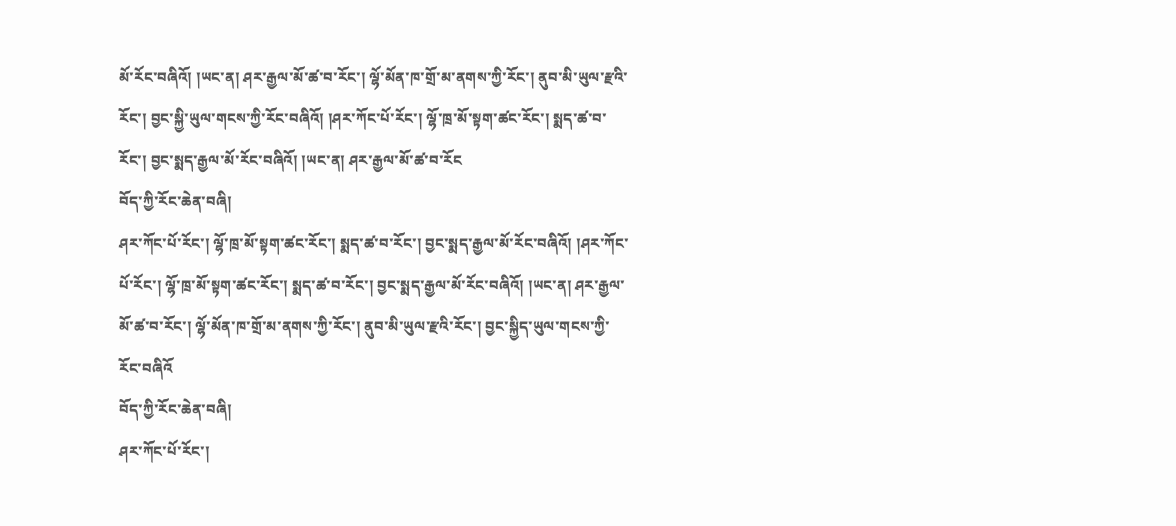མོ་རོང་བཞིའོ། །ཡང་ན། ཤར་རྒྱལ་མོ་ཚ་བ་རོང་། ལྷོ་མོན་ཁ་གྲོ་མ་ནགས་ཀྱི་རོང་། ནུབ་མི་ཡུལ་རྫའི་རོང་། བྱང་སྐྱི་ཡུལ་གངས་ཀྱི་རོང་བཞིའོ། །ཤར་ཀོང་པོ་རོང་། ལྷོ་ཁྲ་མོ་སྟག་ཚང་རོང་། སྨད་ཚ་བ་རོང་། བྱང་སྨད་རྒྱལ་མོ་རོང་བཞིའོ། །ཡང་ན། ཤར་རྒྱལ་མོ་ཚ་བ་རོང
བོད་ཀྱི་རོང་ཆེན་བཞི།
ཤར་ཀོང་པོ་རོང་། ལྷོ་ཁྲ་མོ་སྟག་ཚང་རོང་། སྨད་ཚ་བ་རོང་། བྱང་སྨད་རྒྱལ་མོ་རོང་བཞིའོ། །ཤར་ཀོང་པོ་རོང་། ལྷོ་ཁྲ་མོ་སྟག་ཚང་རོང་། སྨད་ཚ་བ་རོང་། བྱང་སྨད་རྒྱལ་མོ་རོང་བཞིའོ། །ཡང་ན། ཤར་རྒྱལ་མོ་ཚ་བ་རོང་། ལྷོ་མོན་ཁ་གྲོ་མ་ནགས་ཀྱི་རོང་། ནུབ་མི་ཡུལ་རྫའི་རོང་། བྱང་སྐྱིད་ཡུལ་གངས་ཀྱི་རོང་བཞིའོ
བོད་ཀྱི་རོང་ཆེན་བཞི།
ཤར་ཀོང་པོ་རོང་།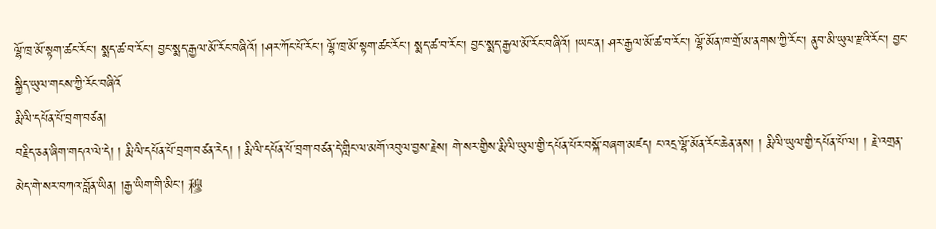ལྷོ་ཁྲ་མོ་སྟག་ཚང་རོང་། སྨད་ཚ་བ་རོང་། བྱང་སྨད་རྒྱལ་མོ་རོང་བཞིའོ། །ཤར་ཀོང་པོ་རོང་། ལྷོ་ཁྲ་མོ་སྟག་ཚང་རོང་། སྨད་ཚ་བ་རོང་། བྱང་སྨད་རྒྱལ་མོ་རོང་བཞིའོ། །ཡང་ན། ཤར་རྒྱལ་མོ་ཚ་བ་རོང་། ལྷོ་མོན་ཁ་གྲོ་མ་ནགས་ཀྱི་རོང་། ནུབ་མི་ཡུལ་རྫའི་རོང་། བྱང་སྐྱིད་ཡུལ་གངས་ཀྱི་རོང་བཞིའོ
རྨི་ལི་དཔོན་པོ་བྲག་བཙན།
བརྗིད་ཅན་ཞིག་གདའ་ལེ་དེ། ། རྨི་ལི་དཔོན་པོ་བྲག་བཙན་རེད། ། རྨི་ལི་དཔོན་པོ་བྲག་བཙན་དེ་གླིང་ལ་མགོ་འབུལ་བྱས་རྗེས། གེ་སར་གྱིས་རྨི་ལི་ཡུལ་གྱི་དཔོན་པོར་བསྐོ་བཞག་མཛད། ང་འདྲ་ལྷོ་མོན་རོང་ཆེན་ནས། ། རྨི་ལི་ཡུལ་གྱི་དཔོན་པོ་ལ། ། རྗེ་འགྲན་མེད་གེ་སར་བཀའ་བློན་ཡིན། །རྒྱ་ཡིག་གི་མིང་། 穆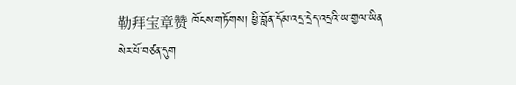勒拜宝章赞 ཁོངས་གཏོགས། ཕྱི་བློན་དོམ་འདྲ་དྲེད་འདྲའི་ཡ་གྱལ་ཡིན
སེར་པོ་བཙན་དུག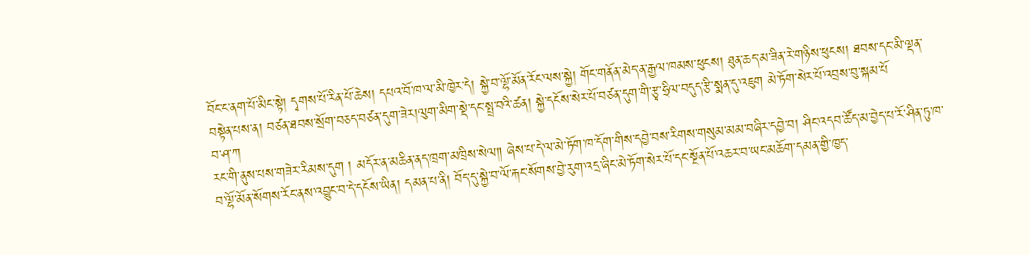བོང་ང་ནག་པོ་མིང་སྟེ། དྭགས་པོ་རིན་པོ་ཆེས། དཔའ་བོ་ཁ་ལ་མི་ཁྱེར་དེ། སྐྱེ་བ་ལྷོ་མོན་རོང་ལས་སྐྱེ། གོང་གནོན་མེད་ན་རྒྱལ་ཁམས་ཕུངས། ཐུན་ཆད་མ་ཟིན་རེ་གཉིས་ཕུངས། ཐབས་དང་མི་ལྡན་བསྟེན་པས་ན། བཙན་ཐབས་སྲོག་བཅད་བཙན་དུག་ཟེར།ལུག་མིག་སྡེ་དང་སྤྲ་བའི་ཚན། སྐྱེ་དངོས་སེར་པོ་བཙན་དུག་གི་རྩྭ་ཧྲིལ་བདུད་རྩི་སྨན་དུ་འཇུག མེ་ཏོག་སེར་པོ་འབྲས་བུ་སྐམ་པོ
བ་ཤ་ཀ
རང་གི་ནུས་པས་གཟེར་རིམས་དུག ། མདོར་ན་མཆིན་ནད་ཁྲག་མཁྲིས་སེལ༎ ཞེས་པ་དེ་ལ་མེ་ཏོག་ཁ་དོག་གིས་དབྱེ་བས་རིགས་གསུམ་མམ་བཞིར་དབྱེ་བ། ཤིང་འདབ་ཚོད་མ་བྱེད་པ་རོ་ཤིན་ཏུ་ཁ་བ་ལྷོ་མོན་སོགས་རོང་ནས་འབྱུང་བ་དེ་དངོས་ཡིན། དམན་པ་ནི། བོད་དུ་སྐྱེ་བ་ལོ་རྐང་སོགས་བྱེ་རུག་འདྲ་ཞིང་མེ་ཏོག་སེར་པོ་དང་སྔོན་པོ་འཆར་བ་ཡང་མཆོག་དམན་གྱི་ཁྱད་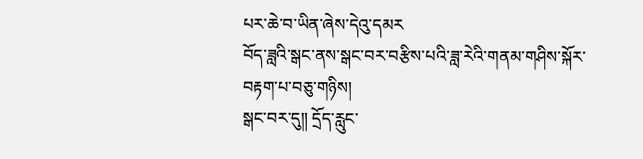པར་ཆེ་བ་ཡིན་ཞེས་དེའུ་དམར
བོད་ཟླའི་སྒང་ནས་སྒང་བར་བརྩིས་པའི་ཟླ་རེའི་གནམ་གཤིས་སྐོར་བརྟག་པ་བཅུ་གཉིས།
སྒང་བར་དུ༎ དྲོད་རླུང་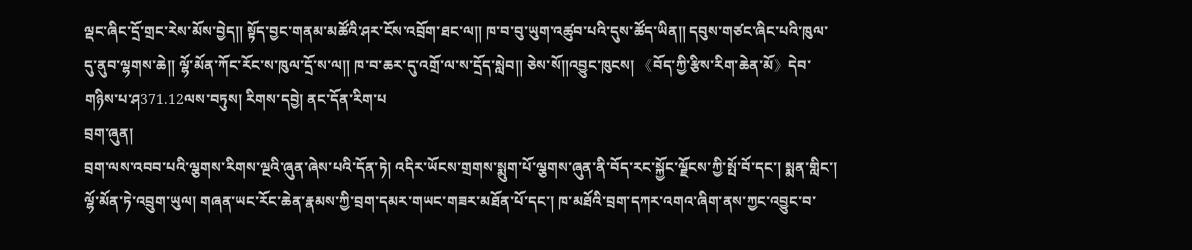ལྡང་ཞིང་དྲོ་གྲང་རེས་མོས་བྱེད༎ སྟོད་བྱང་གནམ་མཚོའི་ཤར་ངོས་འབྲོག་ཐང་ལ༎ ཁ་བ་བུ་ཡུག་འཚུབ་པའི་དུས་ཚོད་ཡིན༎ དབུས་གཙང་ཞིང་པའི་ཁུལ་དུ་ནུབ་ལྷགས་ཆེ༎ ལྷོ་མོན་ཀོང་རོང་ས་ཁུལ་དྲོ་ས་ལ༎ ཁ་བ་ཆར་དུ་འགྲོ་ལ་ས་དྲོད་སླེབ༎ ཅེས་སོ༎འབྱུང་ཁུངས། 《བོད་ཀྱི་རྩིས་རིག་ཆེན་མོ》དེབ་གཉིས་པ་ཤ371.12ལས་བཏུས། རིགས་དབྱེ། ནང་དོན་རིག་པ
བྲག་ཞུན།
བྲག་ལས་འབབ་པའི་ལྕགས་རིགས་ལྔའི་ཞུན་ཞེས་པའི་དོན་ཏེ། འདིར་ཡོངས་གྲགས་སྨུག་པོ་ལྕགས་ཞུན་ནི་བོད་རང་སྐྱོང་ལྗོངས་ཀྱི་སྤོ་བོ་དང་། སྨན་གླིང་། ལྷོ་མོན་ཏེ་འབྲུག་ཡུལ། གཞན་ཡང་རོང་ཆེན་རྣམས་ཀྱི་བྲག་དམར་གཡང་གཟར་མཐོན་པོ་དང་། ཁ་མཐོའི་བྲག་དཀར་འགའ་ཞིག་ནས་ཀྱང་འབྱུང་བ་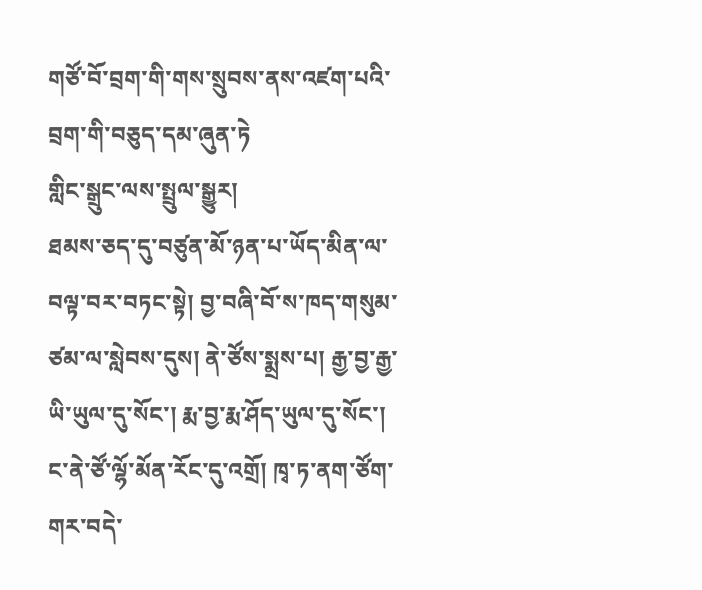གཙོ་བོ་བྲག་གི་གས་སྲུབས་ནས་འཛག་པའི་བྲག་གི་བཅུད་དམ་ཞུན་ཏེ
གླིང་སྒྲུང་ལས་སྤྲུལ་སྒྱུར།
ཐམས་ཅད་དུ་བཙུན་མོ་ཉན་པ་ཡོད་མིན་ལ་བལྟ་བར་བཏང་སྟེ། བྱ་བཞི་བོ་ས་ཁད་གསུམ་ཙམ་ལ་སླེབས་དུས། ནེ་ཙོས་སྨྲས་པ། རྒྱ་བྱ་རྒྱ་ཡི་ཡུལ་དུ་སོང་། རྨ་བྱ་རྨ་ཤོད་ཡུལ་དུ་སོང་། ང་ནེ་ཙོ་ལྷོ་མོན་རོང་དུ་འགྲོ། ཁྭ་ཏ་ནག་ཙོག་གར་བདེ་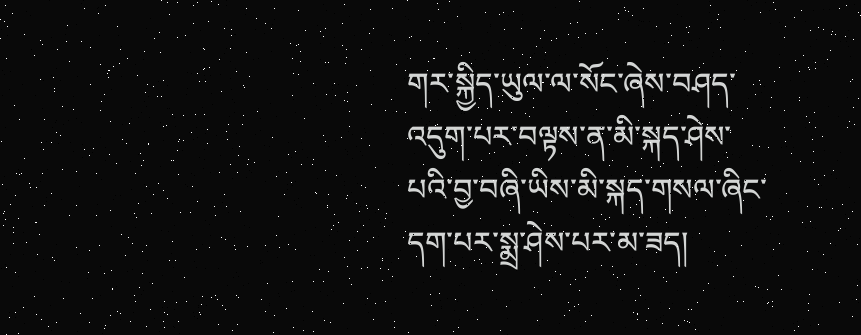གར་སྐྱིད་ཡུལ་ལ་སོང་ཞེས་བཤད་འདུག་པར་བལྟས་ན་མི་སྐད་ཤེས་པའི་བྱ་བཞི་ཡིས་མི་སྐད་གསལ་ཞིང་དག་པར་སྨྲ་ཤེས་པར་མ་ཟད།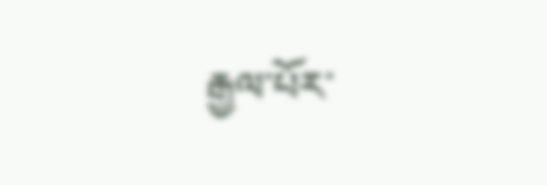རྒྱལ་པོར་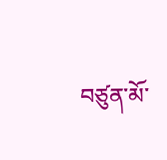བཙུན་མོ་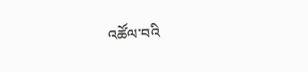འཚོལ་བའི